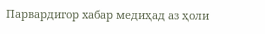Парвардигор хабар медиҳад аз ҳоли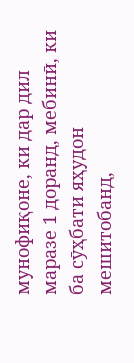мунофиқоне, ки дар дил маразе 1 доранд, мебинӣ, ки ба сӯҳбати яҳудон мешитобанд,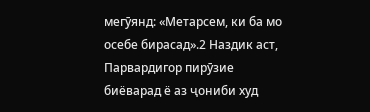мегӯянд: «Метарсем, ки ба мо осебе бирасад».2 Наздик аст, Парвардигор пирӯзие биёварад ё аз ҷониби худ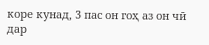коре кунад, 3 пас он гоҳ аз он чӣ дар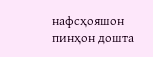нафсҳояшон пинҳон дошта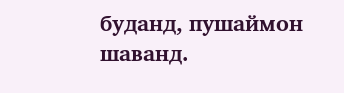буданд, пушаймон шаванд.